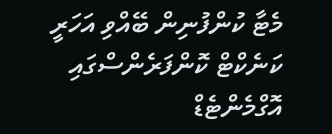މެޓާ ކުންފުނިން ބޭއްވި އަހަރީ ކަނެކްޓް ކޮންފަރެންސްގައި އޮގްމެންޓެޑް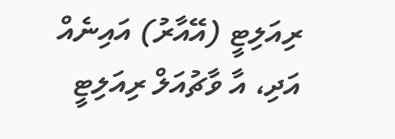ރިއަލިޓީ (އޭއާރު) އައިނެއް އަދި، އާ ވާޗުއަލް ރިއަލިޓީ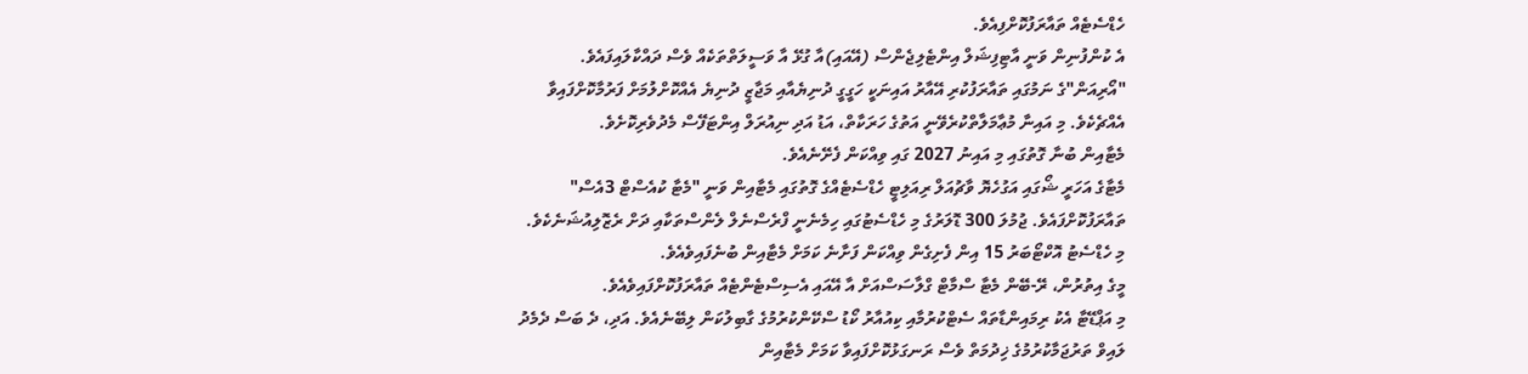ހެޑްސެޓެއް ތައާރަފުކޮށްފިއެވެ.
އެ ކުންފުނިން ވަނީ އާޓިފިޝަލް އިންޓެލިޖެންސް (އޭއައި)އާ ގުޅޭ އާ ވަސީލަތްތަކެއް ވެސް ދައްކާލައިފައެވެ.
"އޯރިއަން"ގެ ނަމުގައި ތައާރަފުކުރި އޭއާރު އައިނަކީ ހަގީގީ ދުނިޔެއާއި މަޖާޒީ ދުނިޔެ އެއްކޮށްލުމަށް ފަރުމާކޮށްފައިވާ އެއްޗެކެވެ. މި އައިނާ މުޢާމަލާތްކުރެވޭނީ އަތުގެ ހަރަކާތް، އަޑު އަދި ނިއުރަލް އިންޓަފޭސް މެދުވެރިކޮށެވެ.
މެޓާއިން ބުނާ ގޮތުގައި މި އައިނު 2027 ގައި ވިއްކަން ފެށޭނެއެވެ.
މެޓާގެ އަހަރީ ޝޯގައި އަގުހެޔޮ ވާޗުއަލް ރިއަލިޓީ ހެޑްސެޓެއްގެ ގޮތުގައި މެޓާއިން ވަނީ "މެޓާ ކުއެސްޓް 3އެސް" ތައާރަފުކޮށްފައެވެ. ޖުމުލަ 300 ޑޮލަރުގެ މި ހެޑްސެޓުގައި ހިމެނެނީ ފްރެސްނެލް ލެންސްތަކާއި ދަށް ރެޒޮލިއުޝަނެކެވެ.
މި ހެޑްސެޓު އޮކްޓޯބަރު 15 އިން ފެށިގެން ވިއްކަން ފަށާނެ ކަމަށް މެޓާއިން ބުނެފައިވެއެވެ.
މީގެ އިތުރުން، ރޭ-ބޭން މެޓާ ސްމާޓް ގްލާސަސްއަށް އާ އޭއައި އެސިސްޓެންޓެއް ތައާރަފުކޮށްފައިވެއެވެ.
މި އަޕްޑޭޓާ އެކު ރިމައިންޑާތައް ސެޓްކުރުމާއި ކިއުއާރު ކޯޑު ސްކޭންކުރުމުގެ ގާބިލުކަން ލިބޭނެއެވެ. އަދި، ދެ ބަސް ދެމެދު ލައިވް ތަރުޖަމާކުރުމުގެ ޚިދުމަތް ވެސް ރަނގަޅުކޮށްފައިވާ ކަމަށް މެޓާއިން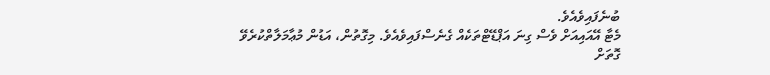ބުނެފައިވެއެވެ.
މެޓާ އޭއައިއަށް ވެސް ގިނަ އަޕްޑޭޓްތަކެއް ގެނެސްފައިވެއެވެ. މިގޮތުން، އަޑުން މުޢާމަލާތްކުރެވޭ ގޮތަށް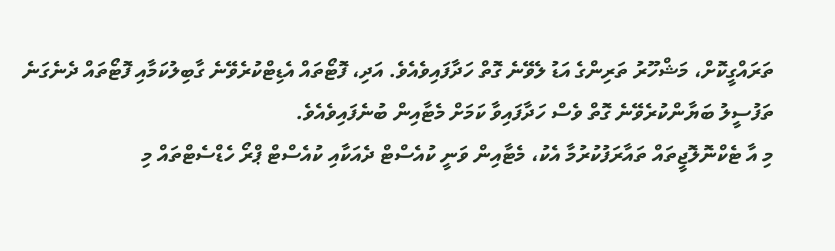ތަރައްގީކޮށް، މަޝްހޫރު ތަރިންގެ އަޑު ލެވޭނެ ގޮތް ހަދާފައިވެއެވެ. އަދި، ފޮޓޯތައް އެޑިޓްކުރެވޭނެ ގާބިލުކަމާއި ފޮޓޯތައް ދެނެގަނެ ތަފުސީލު ބަޔާންކުރެވޭނެ ގޮތް ވެސް ހަދާފައިވާ ކަމަށް މެޓާއިން ބުނެފައިވެއެވެ.
މި އާ ޓެކްނޮލޮޖީތައް ތައާރަފުކުރުމާ އެކު، މެޓާއިން ވަނީ ކުއެސްޓް ދެއަކާއި ކުއެސްޓް ޕްރޯ ހެޑްސެޓްތައް މި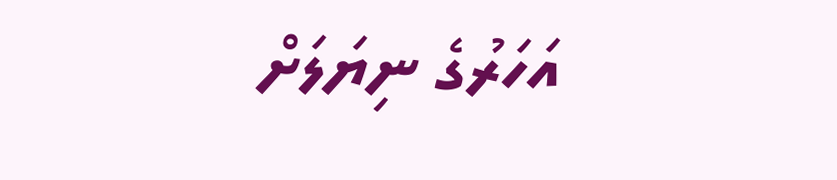އަހަރުގެ ނިޔަލަށް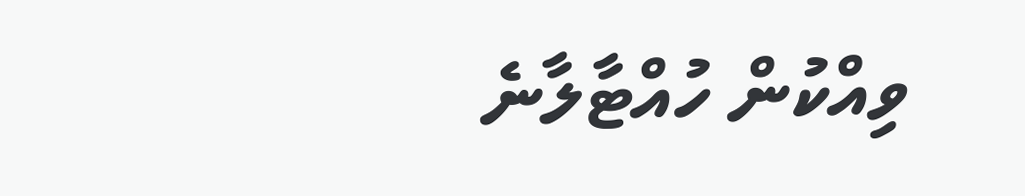ވިއްކުން ހުއްޓާލާނެ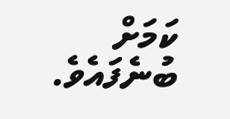ކަމަށް ބުނެފައެވެ.